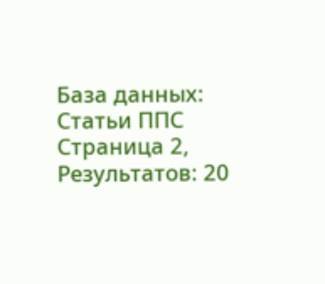База данных: Статьи ППС
Страница 2, Результатов: 20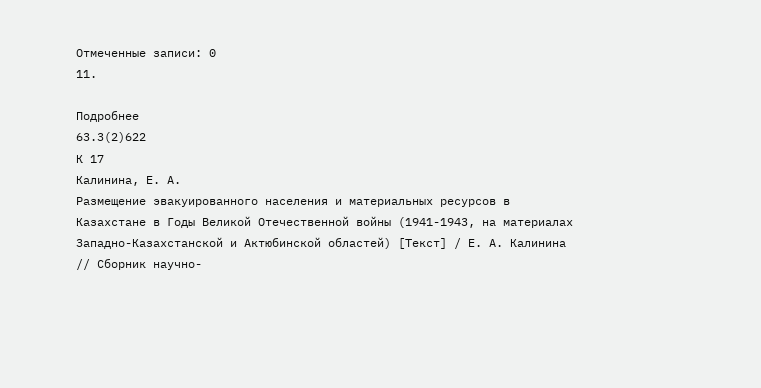Отмеченные записи: 0
11.

Подробнее
63.3(2)622
К 17
Калинина, Е. А.
Размещение эвакуированного населения и материальных ресурсов в Казахстане в Годы Великой Отечественной войны (1941-1943, на материалах Западно-Казахстанской и Актюбинской областей) [Текст] / Е. А. Калинина // Сборник научно-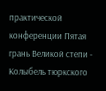практической конференции Пятая грань Великой степи - Колыбель тюркского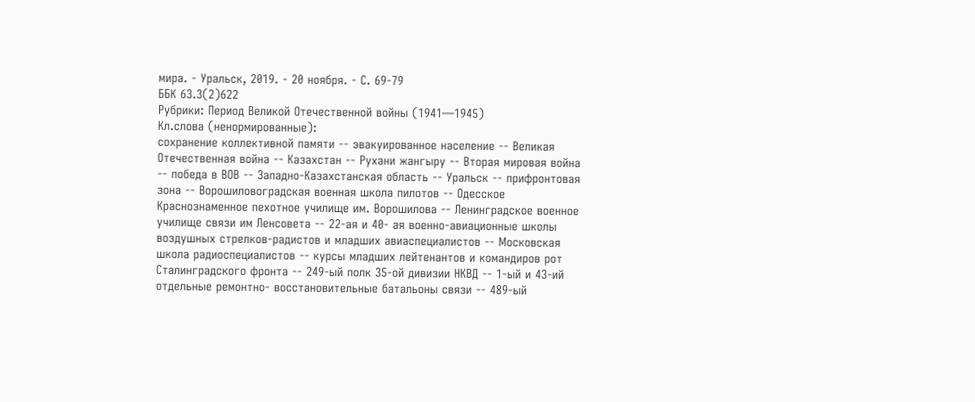мира. - Уральск, 2019. - 20 ноября. - С. 69-79
ББК 63.3(2)622
Рубрики: Период Великой Отечественной войны (1941—1945)
Кл.слова (ненормированные):
сохранение коллективной памяти -- эвакуированное население -- Великая Отечественная война -- Казахстан -- Рухани жангыру -- Вторая мировая война -- победа в ВОВ -- Западно-Казахстанская область -- Уральск -- прифронтовая зона -- Ворошиловоградская военная школа пилотов -- Одесское Краснознаменное пехотное училище им. Ворошилова -- Ленинградское военное училище связи им Ленсовета -- 22-ая и 40- ая военно-авиационные школы воздушных стрелков-радистов и младших авиаспециалистов -- Московская школа радиоспециалистов -- курсы младших лейтенантов и командиров рот Сталинградского фронта -- 249-ый полк 35-ой дивизии НКВД -- 1-ый и 43-ий отдельные ремонтно- восстановительные батальоны связи -- 489-ый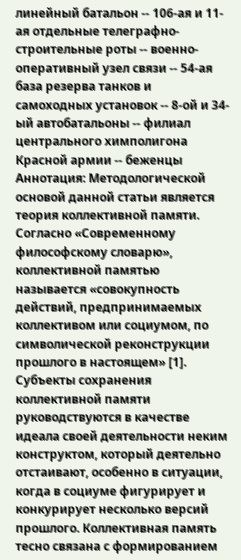линейный батальон -- 106-ая и 11-ая отдельные телеграфно-строительные роты -- военно-оперативный узел связи -- 54-ая база резерва танков и самоходных установок -- 8-ой и 34-ый автобатальоны -- филиал центрального химполигона Красной армии -- беженцы
Аннотация: Методологической основой данной статьи является теория коллективной памяти. Согласно «Современному философскому словарю», коллективной памятью называется «совокупность действий, предпринимаемых коллективом или социумом, по символической реконструкции прошлого в настоящем» [1]. Субъекты сохранения коллективной памяти руководствуются в качестве идеала своей деятельности неким конструктом, который деятельно отстаивают, особенно в ситуации, когда в социуме фигурирует и конкурирует несколько версий прошлого. Коллективная память тесно связана с формированием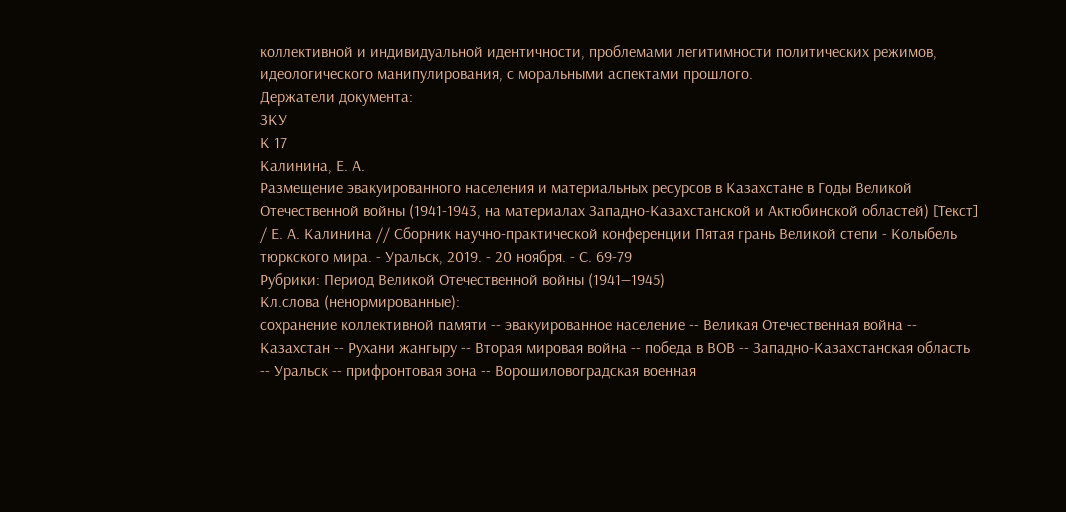коллективной и индивидуальной идентичности, проблемами легитимности политических режимов, идеологического манипулирования, с моральными аспектами прошлого.
Держатели документа:
ЗКУ
К 17
Калинина, Е. А.
Размещение эвакуированного населения и материальных ресурсов в Казахстане в Годы Великой Отечественной войны (1941-1943, на материалах Западно-Казахстанской и Актюбинской областей) [Текст] / Е. А. Калинина // Сборник научно-практической конференции Пятая грань Великой степи - Колыбель тюркского мира. - Уральск, 2019. - 20 ноября. - С. 69-79
Рубрики: Период Великой Отечественной войны (1941—1945)
Кл.слова (ненормированные):
сохранение коллективной памяти -- эвакуированное население -- Великая Отечественная война -- Казахстан -- Рухани жангыру -- Вторая мировая война -- победа в ВОВ -- Западно-Казахстанская область -- Уральск -- прифронтовая зона -- Ворошиловоградская военная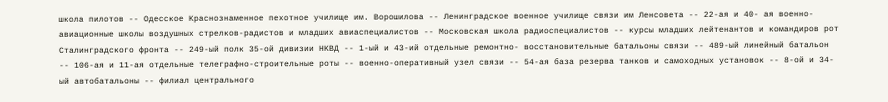школа пилотов -- Одесское Краснознаменное пехотное училище им. Ворошилова -- Ленинградское военное училище связи им Ленсовета -- 22-ая и 40- ая военно-авиационные школы воздушных стрелков-радистов и младших авиаспециалистов -- Московская школа радиоспециалистов -- курсы младших лейтенантов и командиров рот Сталинградского фронта -- 249-ый полк 35-ой дивизии НКВД -- 1-ый и 43-ий отдельные ремонтно- восстановительные батальоны связи -- 489-ый линейный батальон -- 106-ая и 11-ая отдельные телеграфно-строительные роты -- военно-оперативный узел связи -- 54-ая база резерва танков и самоходных установок -- 8-ой и 34-ый автобатальоны -- филиал центрального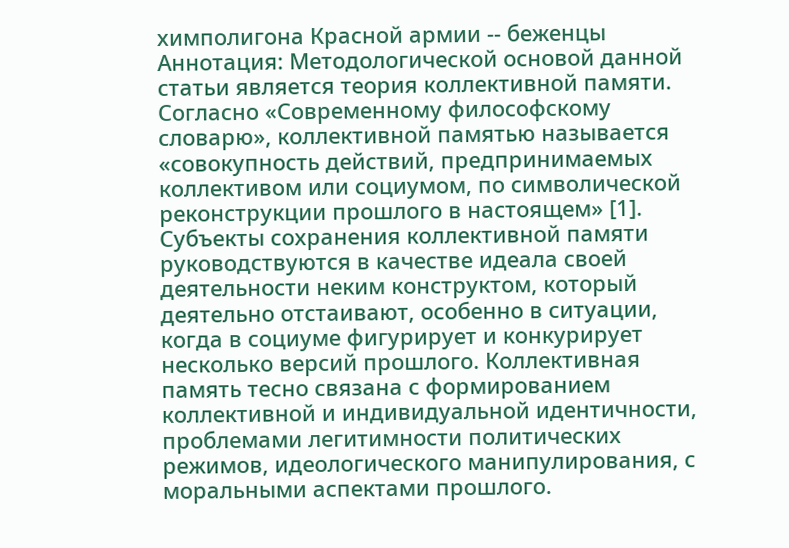химполигона Красной армии -- беженцы
Аннотация: Методологической основой данной статьи является теория коллективной памяти. Согласно «Современному философскому словарю», коллективной памятью называется «совокупность действий, предпринимаемых коллективом или социумом, по символической реконструкции прошлого в настоящем» [1]. Субъекты сохранения коллективной памяти руководствуются в качестве идеала своей деятельности неким конструктом, который деятельно отстаивают, особенно в ситуации, когда в социуме фигурирует и конкурирует несколько версий прошлого. Коллективная память тесно связана с формированием коллективной и индивидуальной идентичности, проблемами легитимности политических режимов, идеологического манипулирования, с моральными аспектами прошлого.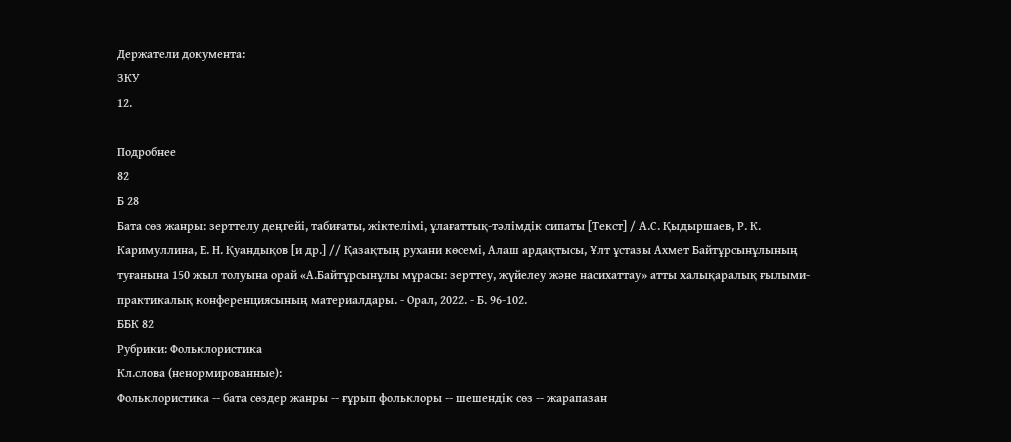Держатели документа:
ЗКУ
12.

Подробнее
82
Б 28
Бата сөз жанры: зерттелу деңгейі, табиғаты, жіктелімі, ұлағаттық-тəлімдік сипаты [Текст] / А.С. Қыдыршаев, Р. К. Каримуллина, Е. Н. Қуандықов [и др.] // Қазақтың рухани көсемі, Алаш ардақтысы, Ұлт ұстазы Ахмет Байтұрсынұлының туғанына 150 жыл толуына орай «А.Байтұрсынұлы мұрасы: зерттеу, жүйелеу жəне насихаттау» атты халықаралық ғылыми-практикалық конференциясының материалдары. - Орал, 2022. - Б. 96-102.
ББК 82
Рубрики: Фольклористика
Кл.слова (ненормированные):
Фольклористика -- бата сөздер жанры -- ғұрып фольклоры -- шешендік сөз -- жарапазан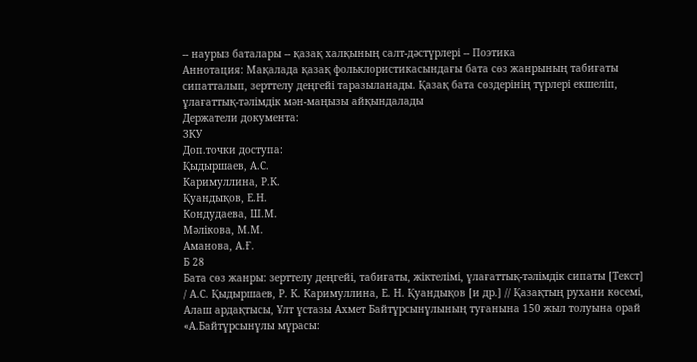-- наурыз баталары -- қазақ халқының салт-дəстүрлері -- Поэтика
Аннотация: Мақалада қазақ фольклористикасындағы бата сөз жанрының табиғаты сипатталып, зерттелу деңгейі таразыланады. Қазақ бата сөздерінің түрлері екшеліп, ұлағаттық-тəлімдік мəн-маңызы айқындалады
Держатели документа:
ЗКУ
Доп.точки доступа:
Қыдыршаев, А.С.
Каримуллина, Р.К.
Қуандықов, Е.Н.
Кондудаева, Ш.М.
Мəлікова, М.М.
Аманова, А.Ғ.
Б 28
Бата сөз жанры: зерттелу деңгейі, табиғаты, жіктелімі, ұлағаттық-тəлімдік сипаты [Текст] / А.С. Қыдыршаев, Р. К. Каримуллина, Е. Н. Қуандықов [и др.] // Қазақтың рухани көсемі, Алаш ардақтысы, Ұлт ұстазы Ахмет Байтұрсынұлының туғанына 150 жыл толуына орай «А.Байтұрсынұлы мұрасы: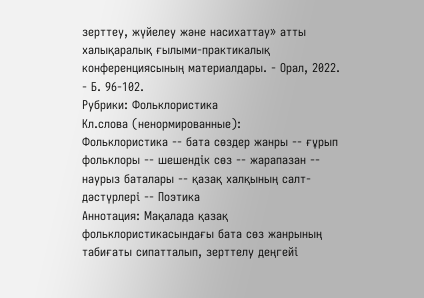зерттеу, жүйелеу жəне насихаттау» атты халықаралық ғылыми-практикалық конференциясының материалдары. - Орал, 2022. - Б. 96-102.
Рубрики: Фольклористика
Кл.слова (ненормированные):
Фольклористика -- бата сөздер жанры -- ғұрып фольклоры -- шешендік сөз -- жарапазан -- наурыз баталары -- қазақ халқының салт-дəстүрлері -- Поэтика
Аннотация: Мақалада қазақ фольклористикасындағы бата сөз жанрының табиғаты сипатталып, зерттелу деңгейі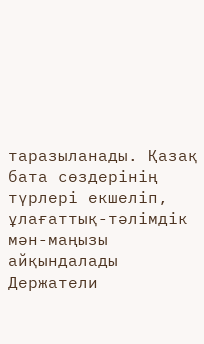таразыланады. Қазақ бата сөздерінің түрлері екшеліп, ұлағаттық-тəлімдік мəн-маңызы айқындалады
Держатели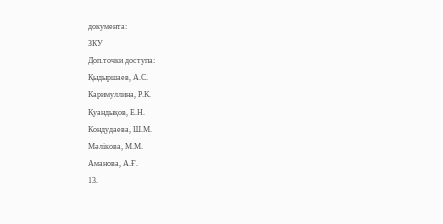документа:
ЗКУ
Доп.точки доступа:
Қыдыршаев, А.С.
Каримуллина, Р.К.
Қуандықов, Е.Н.
Кондудаева, Ш.М.
Мəлікова, М.М.
Аманова, А.Ғ.
13.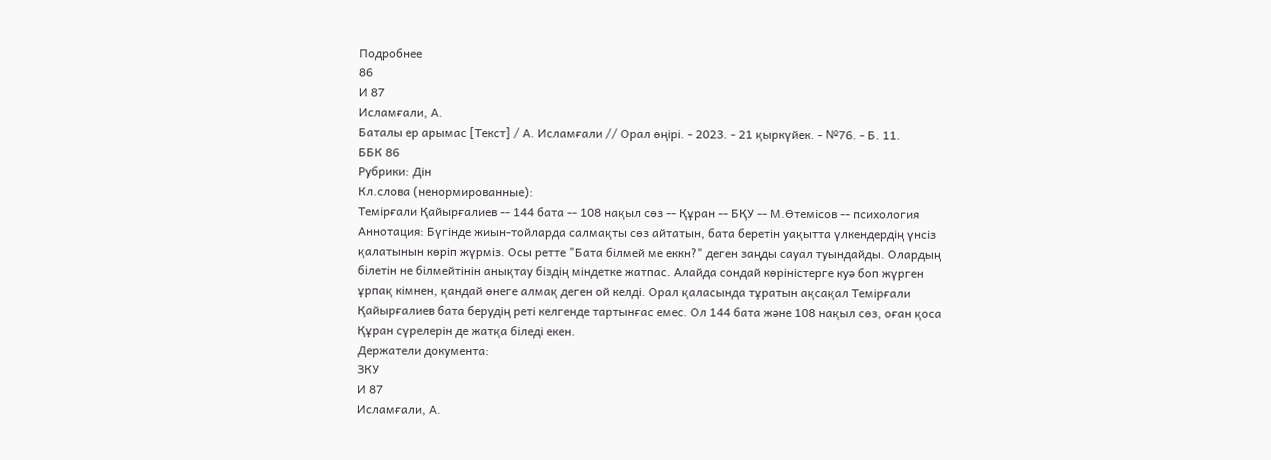Подробнее
86
И 87
Исламғали, А.
Баталы ер арымас [Текст] / А. Исламғали // Орал өңірі. - 2023. - 21 қыркүйек. - №76. - Б. 11.
ББК 86
Рубрики: Дін
Кл.слова (ненормированные):
Темірғали Қайырғалиев -- 144 бата -- 108 нақыл сөз -- Құран -- БҚУ -- М.Өтемісов -- психология
Аннотация: Бүгінде жиын-тойларда салмақты сөз айтатын, бата беретін уақытта үлкендердің үнсіз қалатынын көріп жүрміз. Осы ретте "Бата білмей ме еккн?" деген заңды сауал туындайды. Олардың білетін не білмейтінін анықтау біздің міндетке жатпас. Алайда сондай көріністерге куә боп жүрген ұрпақ кімнен, қандай өнеге алмақ деген ой келді. Орал қаласында тұратын ақсақал Темірғали Қайырғалиев бата берудің реті келгенде тартынғас емес. Ол 144 бата және 108 нақыл сөз, оған қоса Құран сүрелерін де жатқа біледі екен.
Держатели документа:
ЗКУ
И 87
Исламғали, А.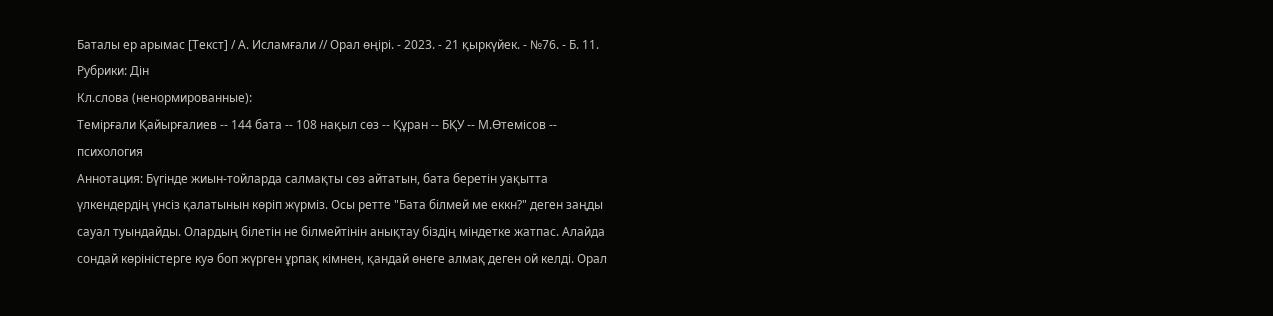Баталы ер арымас [Текст] / А. Исламғали // Орал өңірі. - 2023. - 21 қыркүйек. - №76. - Б. 11.
Рубрики: Дін
Кл.слова (ненормированные):
Темірғали Қайырғалиев -- 144 бата -- 108 нақыл сөз -- Құран -- БҚУ -- М.Өтемісов -- психология
Аннотация: Бүгінде жиын-тойларда салмақты сөз айтатын, бата беретін уақытта үлкендердің үнсіз қалатынын көріп жүрміз. Осы ретте "Бата білмей ме еккн?" деген заңды сауал туындайды. Олардың білетін не білмейтінін анықтау біздің міндетке жатпас. Алайда сондай көріністерге куә боп жүрген ұрпақ кімнен, қандай өнеге алмақ деген ой келді. Орал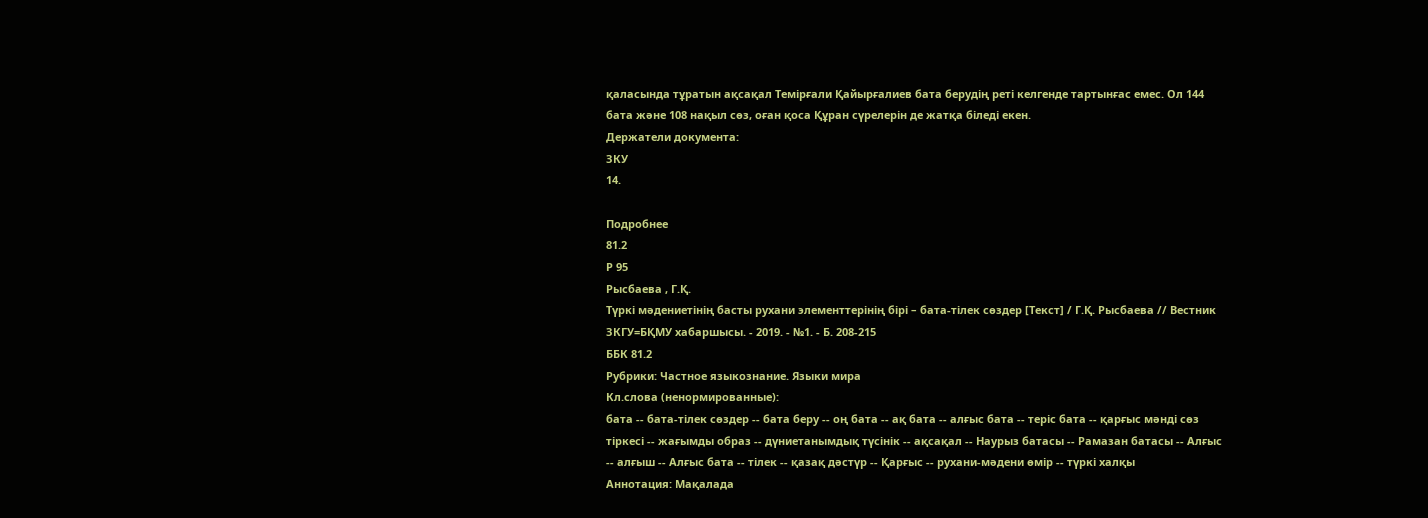қаласында тұратын ақсақал Темірғали Қайырғалиев бата берудің реті келгенде тартынғас емес. Ол 144 бата және 108 нақыл сөз, оған қоса Құран сүрелерін де жатқа біледі екен.
Держатели документа:
ЗКУ
14.

Подробнее
81.2
Р 95
Рысбаева , Г.Қ.
Түркi мәдениетiнiң басты рухани элементтерiнiң бiрi – бата-тiлек сөздер [Текст] / Г.Қ. Рысбаева // Вестник ЗКГУ=БҚМУ хабаршысы. - 2019. - №1. - Б. 208-215
ББК 81.2
Рубрики: Частное языкознание. Языки мира
Кл.слова (ненормированные):
бата -- бата-тiлек сөздер -- бата беру -- оң бата -- ақ бата -- алғыс бата -- теріс бата -- қарғыс мәнді сөз тіркесі -- жағымды образ -- дүниетанымдық түсiнiк -- ақсақал -- Наурыз батасы -- Рамазан батасы -- Алғыс -- алғыш -- Алғыс бата -- тілек -- қазақ дәстүр -- Қарғыс -- рухани-мәдени өмір -- түркі халқы
Аннотация: Мақалада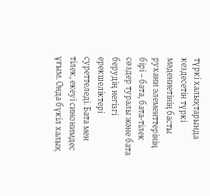түркі халықтарында кездесетін түркi мәдениетiнiң басты рухани элементтерiнiң бiрі – бата, бата-тiлек сөздер туралы және бата берудің негізгі ерекшеліктері суреттеледі. Бата мен тілек, екеуі синонимдес ұғым. Онда бүкіл халық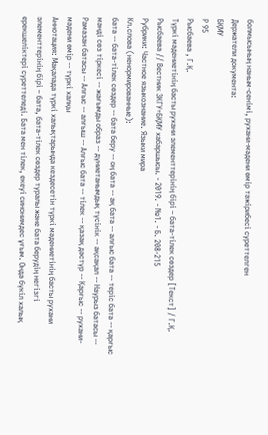болмысының наным-сенімі, рухани-мәдени өмір тәжірибесі суреттелген
Держатели документа:
БҚМУ
Р 95
Рысбаева , Г.Қ.
Түркi мәдениетiнiң басты рухани элементтерiнiң бiрi – бата-тiлек сөздер [Текст] / Г.Қ. Рысбаева // Вестник ЗКГУ=БҚМУ хабаршысы. - 2019. - №1. - Б. 208-215
Рубрики: Частное языкознание. Языки мира
Кл.слова (ненормированные):
бата -- бата-тiлек сөздер -- бата беру -- оң бата -- ақ бата -- алғыс бата -- теріс бата -- қарғыс мәнді сөз тіркесі -- жағымды образ -- дүниетанымдық түсiнiк -- ақсақал -- Наурыз батасы -- Рамазан батасы -- Алғыс -- алғыш -- Алғыс бата -- тілек -- қазақ дәстүр -- Қарғыс -- рухани-мәдени өмір -- түркі халқы
Аннотация: Мақалада түркі халықтарында кездесетін түркi мәдениетiнiң басты рухани элементтерiнiң бiрі – бата, бата-тiлек сөздер туралы және бата берудің негізгі ерекшеліктері суреттеледі. Бата мен тілек, екеуі синонимдес ұғым. Онда бүкіл халық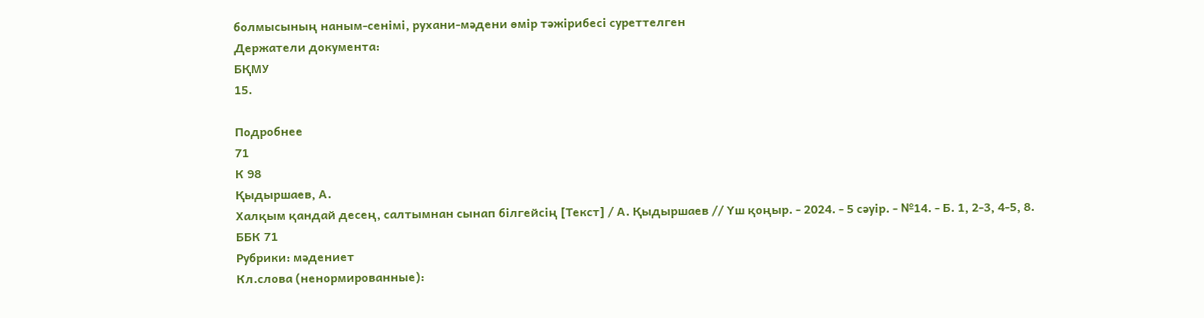болмысының наным-сенімі, рухани-мәдени өмір тәжірибесі суреттелген
Держатели документа:
БҚМУ
15.

Подробнее
71
К 98
Қыдыршаев, А.
Халқым қандай десең, салтымнан сынап білгейсің [Текст] / А. Қыдыршаев // Үш қоңыр. - 2024. - 5 сәуір. - №14. - Б. 1, 2-3, 4-5, 8.
ББК 71
Рубрики: мәдениет
Кл.слова (ненормированные):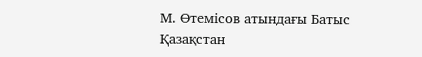М. Өтемісов атындағы Батыс Қазақстан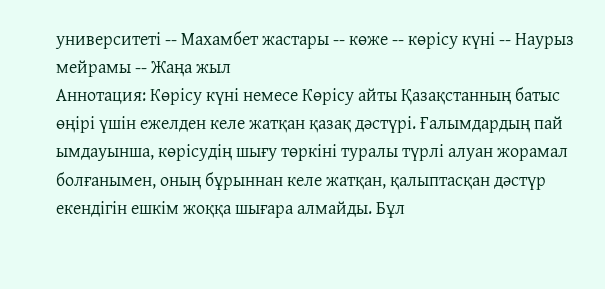университеті -- Махамбет жастары -- көже -- көрісу күні -- Наурыз мейрамы -- Жаңа жыл
Аннотация: Көрісу күні немесе Көрісу айты Қазақстанның батыс өңірі үшін ежелден келе жатқан қазақ дәстүрі. Ғалымдардың пай ымдауынша, көрісудің шығу төркіні туралы түрлі алуан жорамал болғанымен, оның бұрыннан келе жатқан, қалыптасқан дәстүр екендігін ешкім жоққа шығара алмайды. Бұл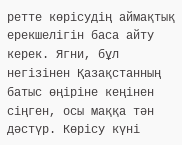ретте көрісудің аймақтық ерекшелігін баса айту керек. Ягни, бұл негізінен Қазақстанның батыс өңіріне кеңінен сіңген, осы маққа тән дәстүр. Көрісу күні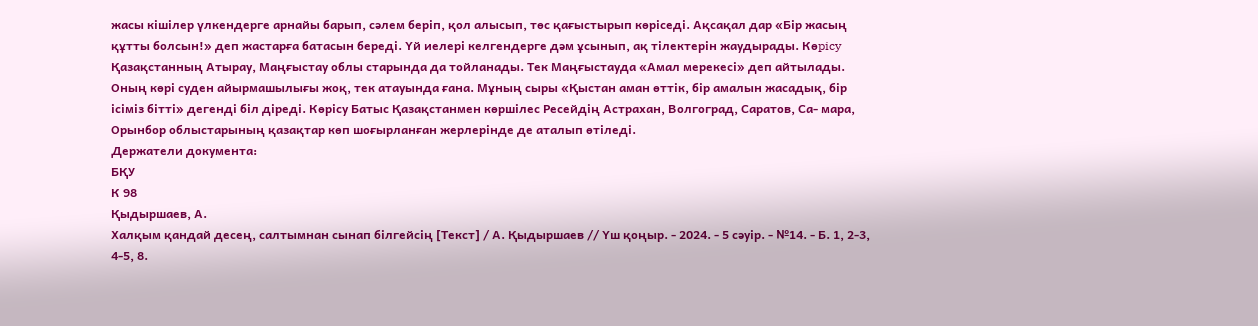жасы кішілер үлкендерге арнайы барып, сәлем беріп, қол алысып, төс қағыстырып көріседі. Ақсақал дар «Бір жасың құтты болсын!» деп жастарға батасын береді. Үй иелері келгендерге дәм ұсынып, ақ тілектерін жаудырады. Көpicy Қазақстанның Атырау, Маңғыстау облы старында да тойланады. Тек Маңғыстауда «Амал мерекесі» деп айтылады. Оның көрі суден айырмашылығы жоқ, тек атауында ғана. Мұның сыры «Қыстан аман өттік, бір амалын жасадық, бір ісіміз бітті» дегенді біл діреді. Көрісу Батыс Қазақстанмен көршілес Ресейдің Астрахан, Волгоград, Саратов, Са- мара, Орынбор облыстарының қазақтар көп шоғырланған жерлерінде де аталып өтіледі.
Держатели документа:
БҚУ
К 98
Қыдыршаев, А.
Халқым қандай десең, салтымнан сынап білгейсің [Текст] / А. Қыдыршаев // Үш қоңыр. - 2024. - 5 сәуір. - №14. - Б. 1, 2-3, 4-5, 8.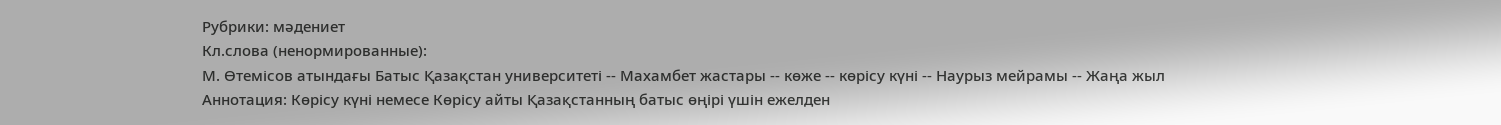Рубрики: мәдениет
Кл.слова (ненормированные):
М. Өтемісов атындағы Батыс Қазақстан университеті -- Махамбет жастары -- көже -- көрісу күні -- Наурыз мейрамы -- Жаңа жыл
Аннотация: Көрісу күні немесе Көрісу айты Қазақстанның батыс өңірі үшін ежелден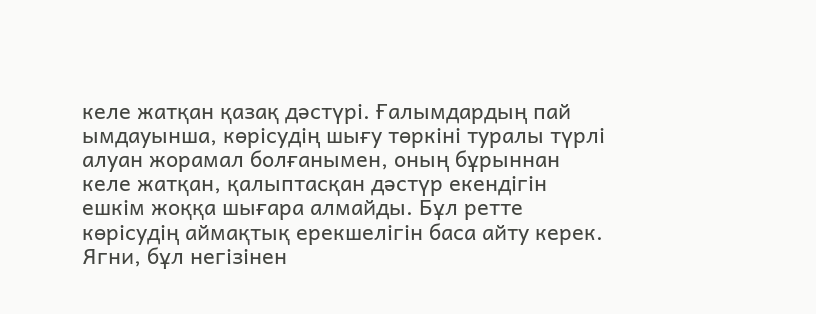келе жатқан қазақ дәстүрі. Ғалымдардың пай ымдауынша, көрісудің шығу төркіні туралы түрлі алуан жорамал болғанымен, оның бұрыннан келе жатқан, қалыптасқан дәстүр екендігін ешкім жоққа шығара алмайды. Бұл ретте көрісудің аймақтық ерекшелігін баса айту керек. Ягни, бұл негізінен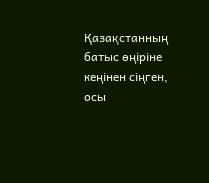Қазақстанның батыс өңіріне кеңінен сіңген, осы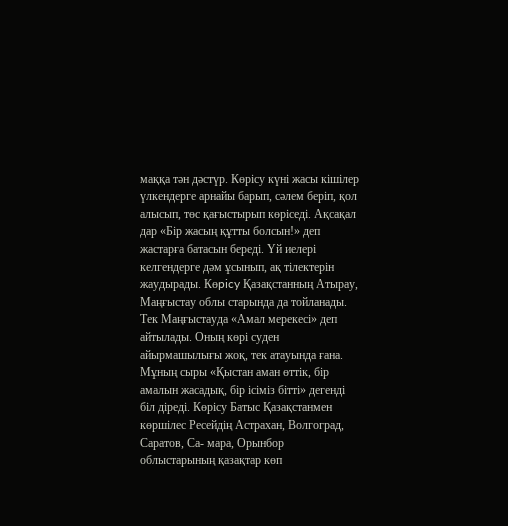маққа тән дәстүр. Көрісу күні жасы кішілер үлкендерге арнайы барып, сәлем беріп, қол алысып, төс қағыстырып көріседі. Ақсақал дар «Бір жасың құтты болсын!» деп жастарға батасын береді. Үй иелері келгендерге дәм ұсынып, ақ тілектерін жаудырады. Көpicy Қазақстанның Атырау, Маңғыстау облы старында да тойланады. Тек Маңғыстауда «Амал мерекесі» деп айтылады. Оның көрі суден айырмашылығы жоқ, тек атауында ғана. Мұның сыры «Қыстан аман өттік, бір амалын жасадық, бір ісіміз бітті» дегенді біл діреді. Көрісу Батыс Қазақстанмен көршілес Ресейдің Астрахан, Волгоград, Саратов, Са- мара, Орынбор облыстарының қазақтар көп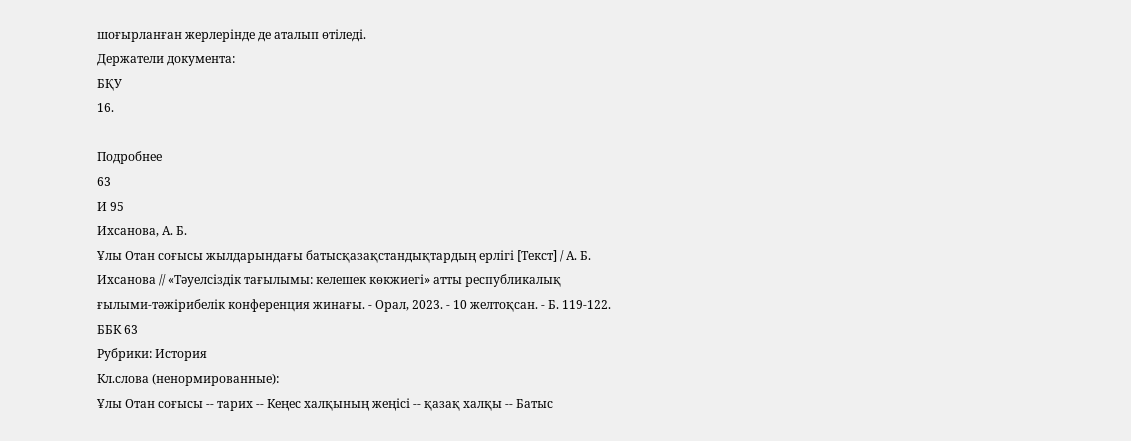шоғырланған жерлерінде де аталып өтіледі.
Держатели документа:
БҚУ
16.

Подробнее
63
И 95
Ихсанова, А. Б.
Ұлы Отан соғысы жылдарындағы батысқазақстандықтардың ерлігі [Текст] / А. Б. Ихсанова // «Тәуелсіздік тағылымы: келешек көкжиегі» атты республикалық ғылыми-тәжірибелік конференция жинағы. - Орал, 2023. - 10 желтоқсан. - Б. 119-122.
ББК 63
Рубрики: История
Кл.слова (ненормированные):
Ұлы Отан соғысы -- тарих -- Кеңес халқының жеңісі -- қазақ халқы -- Батыс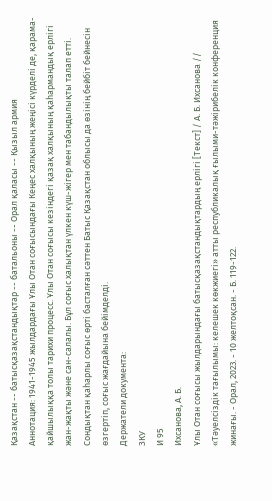Қазақстан -- батысқазақстандықтар -- батальоны -- Орал қаласы -- Қызыл армия
Аннотация: 1941-1945 жылдардағы Ұлы Отан соғысындағы Кеңес халқының жеңісі күрделі де, қарама-қайшылыққа толы тарихи процесс. Ұлы Отан соғысы кезіндегі қазақ халқының қаһармандық ерлігі жан-жақты және сан-салалы. Бұл соғыс халықтан үлкен күш-жігер мен табандылықты талап етті. Сондықтан қаһарлы соғыс өрті басталған сәттен Батыс Қазақстан облысы да өзінің бейбіт бейнесін өзгертіп, соғыс жағдайына бейімделді.
Держатели документа:
ЗКУ
И 95
Ихсанова, А. Б.
Ұлы Отан соғысы жылдарындағы батысқазақстандықтардың ерлігі [Текст] / А. Б. Ихсанова // «Тәуелсіздік тағылымы: келешек көкжиегі» атты республикалық ғылыми-тәжірибелік конференция жинағы. - Орал, 2023. - 10 желтоқсан. - Б. 119-122.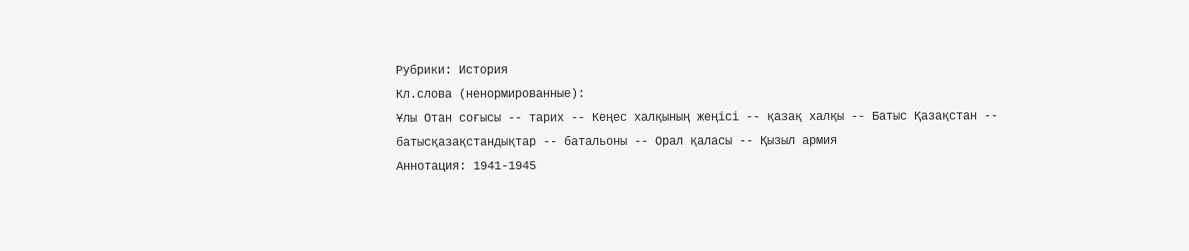Рубрики: История
Кл.слова (ненормированные):
Ұлы Отан соғысы -- тарих -- Кеңес халқының жеңісі -- қазақ халқы -- Батыс Қазақстан -- батысқазақстандықтар -- батальоны -- Орал қаласы -- Қызыл армия
Аннотация: 1941-1945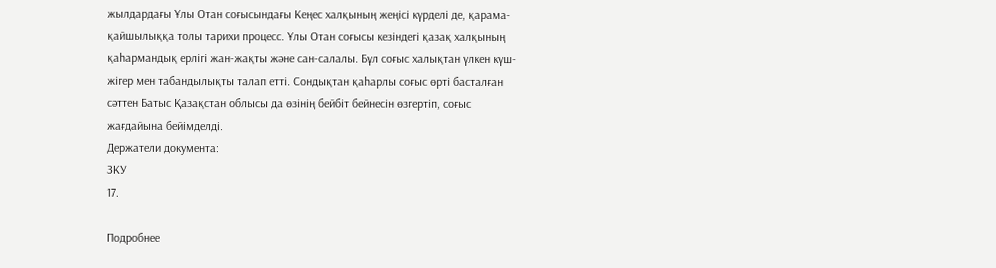жылдардағы Ұлы Отан соғысындағы Кеңес халқының жеңісі күрделі де, қарама-қайшылыққа толы тарихи процесс. Ұлы Отан соғысы кезіндегі қазақ халқының қаһармандық ерлігі жан-жақты және сан-салалы. Бұл соғыс халықтан үлкен күш-жігер мен табандылықты талап етті. Сондықтан қаһарлы соғыс өрті басталған сәттен Батыс Қазақстан облысы да өзінің бейбіт бейнесін өзгертіп, соғыс жағдайына бейімделді.
Держатели документа:
ЗКУ
17.

Подробнее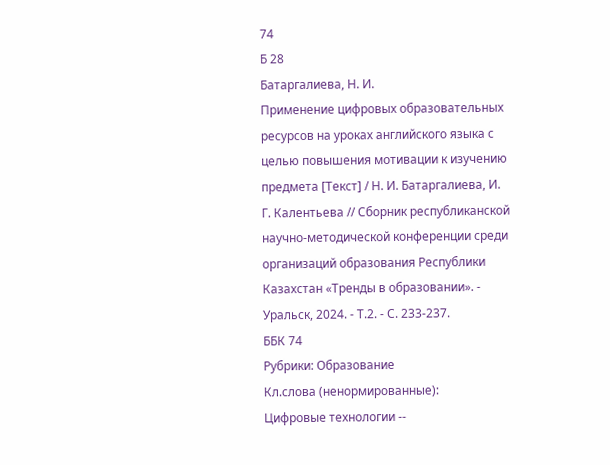74
Б 28
Батаргалиева, Н. И.
Применение цифровых образовательных ресурсов на уроках английского языка с целью повышения мотивации к изучению предмета [Текст] / Н. И. Батаргалиева, И. Г. Калентьева // Сборник республиканской научно-методической конференции среди организаций образования Республики Казахстан «Тренды в образовании». - Уральск, 2024. - Т.2. - С. 233-237.
ББК 74
Рубрики: Образование
Кл.слова (ненормированные):
Цифровые технологии --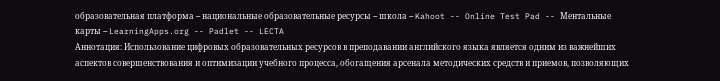образовательная платформа -- национальные образовательные ресурсы -- школа -- Kahoot -- Online Test Pad -- Ментальные карты -- LearningApps.org -- Padlet -- LECTA
Аннотация: Использование цифровых образовательных ресурсов в преподавании английского языка является одним из важнейших аспектов совершенствования и оптимизации учебного процесса, обогащения арсенала методических средств и приемов, позволяющих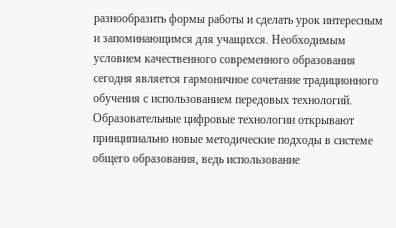разнообразить формы работы и сделать урок интересным и запоминающимся для учащихся. Необходимым условием качественного современного образования сегодня является гармоничное сочетание традиционного обучения с использованием передовых технологий. Образовательные цифровые технологии открывают принципиально новые методические подходы в системе общего образования, ведь использование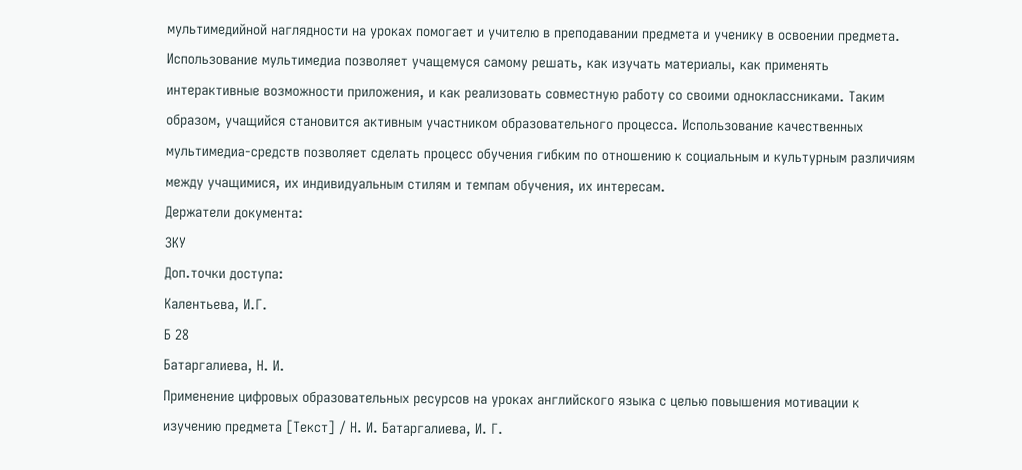мультимедийной наглядности на уроках помогает и учителю в преподавании предмета и ученику в освоении предмета. Использование мультимедиа позволяет учащемуся самому решать, как изучать материалы, как применять интерактивные возможности приложения, и как реализовать совместную работу со своими одноклассниками. Таким образом, учащийся становится активным участником образовательного процесса. Использование качественных мультимедиа-средств позволяет сделать процесс обучения гибким по отношению к социальным и культурным различиям между учащимися, их индивидуальным стилям и темпам обучения, их интересам.
Держатели документа:
ЗКУ
Доп.точки доступа:
Калентьева, И.Г.
Б 28
Батаргалиева, Н. И.
Применение цифровых образовательных ресурсов на уроках английского языка с целью повышения мотивации к изучению предмета [Текст] / Н. И. Батаргалиева, И. Г.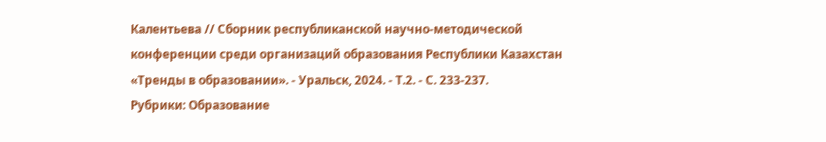Калентьева // Сборник республиканской научно-методической конференции среди организаций образования Республики Казахстан «Тренды в образовании». - Уральск, 2024. - Т.2. - С. 233-237.
Рубрики: Образование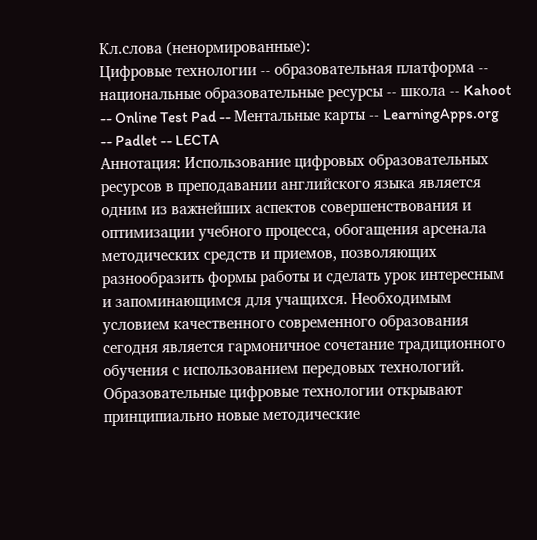Кл.слова (ненормированные):
Цифровые технологии -- образовательная платформа -- национальные образовательные ресурсы -- школа -- Kahoot -- Online Test Pad -- Ментальные карты -- LearningApps.org -- Padlet -- LECTA
Аннотация: Использование цифровых образовательных ресурсов в преподавании английского языка является одним из важнейших аспектов совершенствования и оптимизации учебного процесса, обогащения арсенала методических средств и приемов, позволяющих разнообразить формы работы и сделать урок интересным и запоминающимся для учащихся. Необходимым условием качественного современного образования сегодня является гармоничное сочетание традиционного обучения с использованием передовых технологий. Образовательные цифровые технологии открывают принципиально новые методические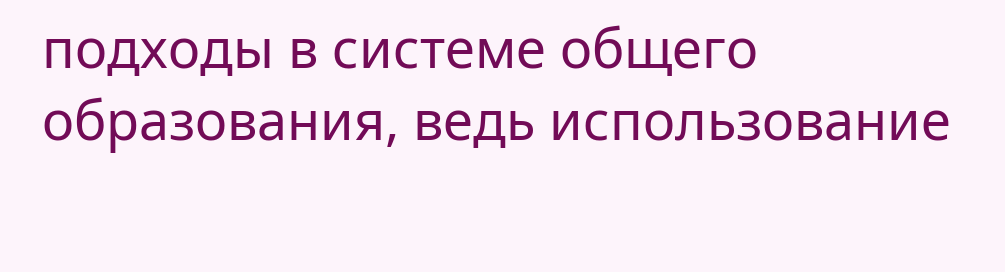подходы в системе общего образования, ведь использование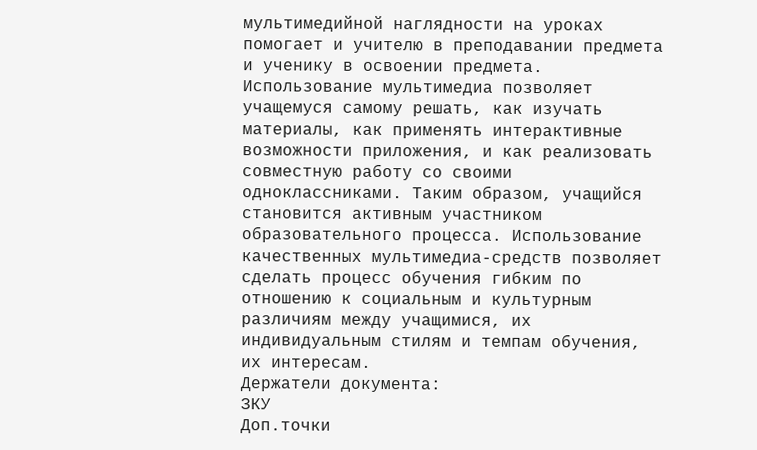мультимедийной наглядности на уроках помогает и учителю в преподавании предмета и ученику в освоении предмета. Использование мультимедиа позволяет учащемуся самому решать, как изучать материалы, как применять интерактивные возможности приложения, и как реализовать совместную работу со своими одноклассниками. Таким образом, учащийся становится активным участником образовательного процесса. Использование качественных мультимедиа-средств позволяет сделать процесс обучения гибким по отношению к социальным и культурным различиям между учащимися, их индивидуальным стилям и темпам обучения, их интересам.
Держатели документа:
ЗКУ
Доп.точки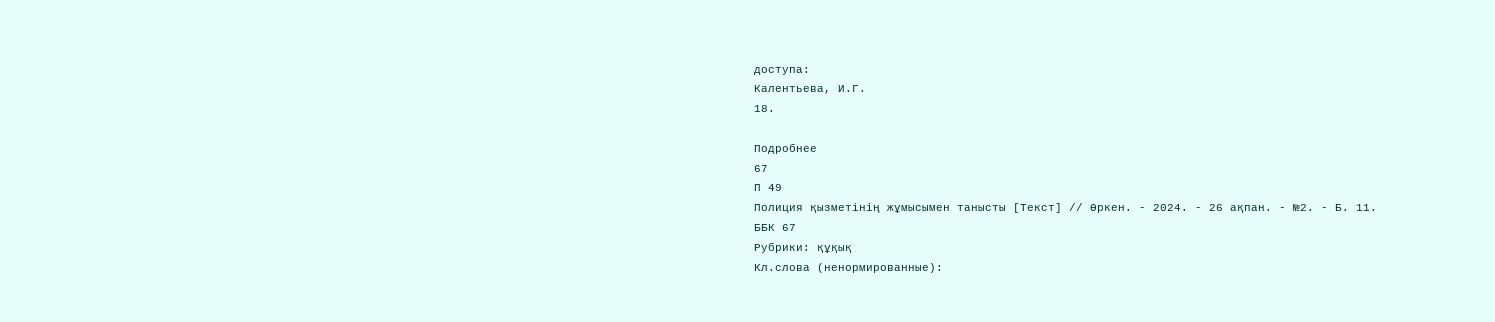доступа:
Калентьева, И.Г.
18.

Подробнее
67
П 49
Полиция қызметінің жұмысымен танысты [Текст] // Өркен. - 2024. - 26 ақпан. - №2. - Б. 11.
ББК 67
Рубрики: құқық
Кл.слова (ненормированные):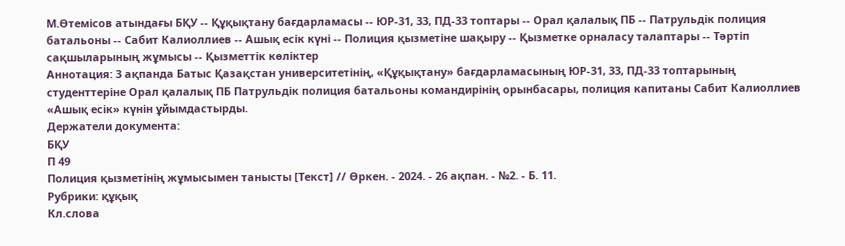М.Өтемісов атындағы БҚУ -- Құқықтану бағдарламасы -- ЮР-31, 33, ПД-33 топтары -- Орал қалалық ПБ -- Патрульдік полиция батальоны -- Сабит Калиоллиев -- Ашық есік күні -- Полиция қызметіне шақыру -- Қызметке орналасу талаптары -- Тәртіп сақшыларының жұмысы -- Қызметтік көліктер
Аннотация: 3 ақпанда Батыс Қазақстан университетінің, «Құқықтану» бағдарламасының ЮР-31, 33, ПД-33 топтарының студенттеріне Орал қалалық ПБ Патрульдік полиция батальоны командирінің орынбасары, полиция капитаны Сабит Калиоллиев «Ашық есік» күнін ұйымдастырды.
Держатели документа:
БҚУ
П 49
Полиция қызметінің жұмысымен танысты [Текст] // Өркен. - 2024. - 26 ақпан. - №2. - Б. 11.
Рубрики: құқық
Кл.слова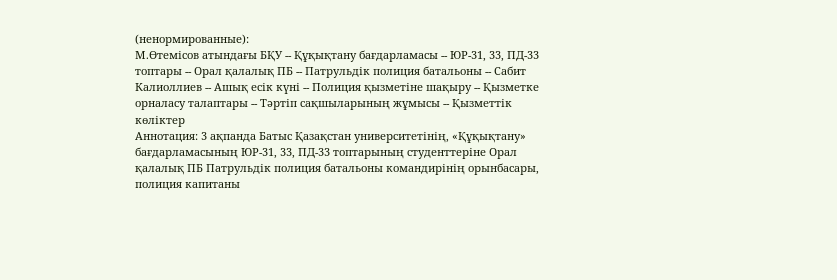(ненормированные):
М.Өтемісов атындағы БҚУ -- Құқықтану бағдарламасы -- ЮР-31, 33, ПД-33 топтары -- Орал қалалық ПБ -- Патрульдік полиция батальоны -- Сабит Калиоллиев -- Ашық есік күні -- Полиция қызметіне шақыру -- Қызметке орналасу талаптары -- Тәртіп сақшыларының жұмысы -- Қызметтік көліктер
Аннотация: 3 ақпанда Батыс Қазақстан университетінің, «Құқықтану» бағдарламасының ЮР-31, 33, ПД-33 топтарының студенттеріне Орал қалалық ПБ Патрульдік полиция батальоны командирінің орынбасары, полиция капитаны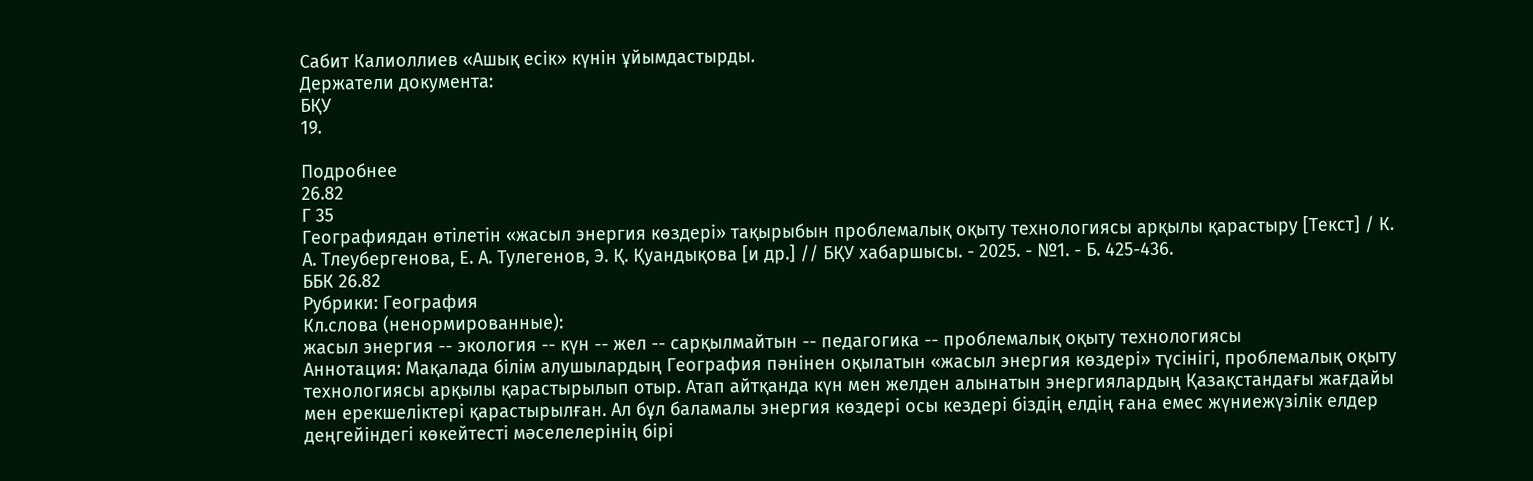Сабит Калиоллиев «Ашық есік» күнін ұйымдастырды.
Держатели документа:
БҚУ
19.

Подробнее
26.82
Г 35
Географиядан өтілетін «жасыл энергия көздері» тақырыбын проблемалық оқыту технологиясы арқылы қарастыру [Текст] / К. А. Тлеубергенова, Е. А. Тулегенов, Э. Қ. Қуандықова [и др.] // БҚУ хабаршысы. - 2025. - №1. - Б. 425-436.
ББК 26.82
Рубрики: География
Кл.слова (ненормированные):
жасыл энергия -- экология -- күн -- жел -- сарқылмайтын -- педагогика -- проблемалық оқыту технологиясы
Аннотация: Мақалада білім алушылардың География пәнінен оқылатын «жасыл энергия көздері» түсінігі, проблемалық оқыту технологиясы арқылы қарастырылып отыр. Атап айтқанда күн мен желден алынатын энергиялардың Қазақстандағы жағдайы мен ерекшеліктері қарастырылған. Ал бұл баламалы энергия көздері осы кездері біздің елдің ғана емес жүниежүзілік елдер деңгейіндегі көкейтесті мәселелерінің бірі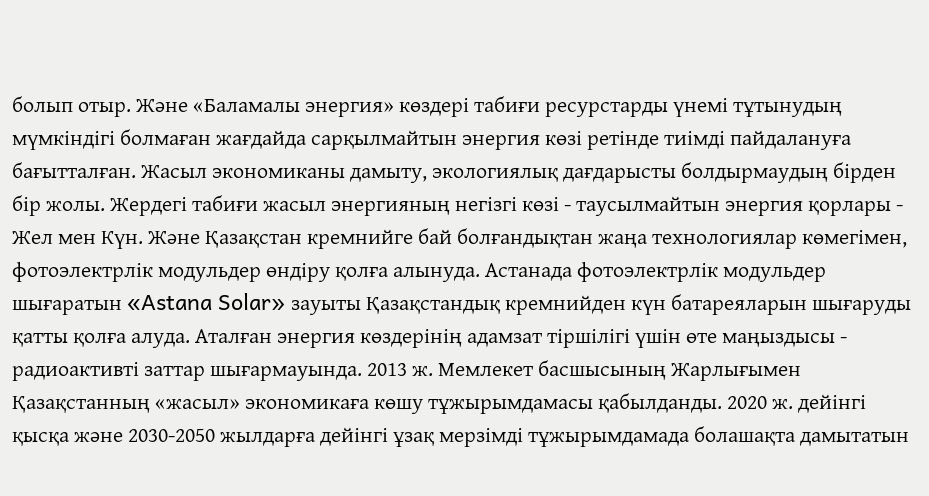болып отыр. Және «Баламалы энергия» көздері табиғи ресурстарды үнемі тұтынудың мүмкіндігі болмаған жағдайда сарқылмайтын энергия көзі ретінде тиімді пайдалануға бағытталған. Жасыл экономиканы дамыту, экологиялық дағдарысты болдырмаудың бірден бір жолы. Жердегі табиғи жасыл энергияның негізгі көзі - таусылмайтын энергия қорлары - Жел мен Күн. Және Қазақстан кремнийге бай болғандықтан жаңа технологиялар көмегімен, фотоэлектрлік модульдер өндіру қолға алынуда. Астанада фотоэлектрлік модульдер шығаратын «Astana Solar» зауыты Қазақстандық кремнийден күн батареяларын шығаруды қатты қолға алуда. Аталған энергия көздерінің адамзат тіршілігі үшін өте маңыздысы - радиоактивті заттар шығармауында. 2013 ж. Мемлекет басшысының Жарлығымен Қазақстанның «жасыл» экономикаға көшу тұжырымдамасы қабылданды. 2020 ж. дейінгі қысқа және 2030-2050 жылдарға дейінгі ұзақ мерзімді тұжырымдамада болашақта дамытатын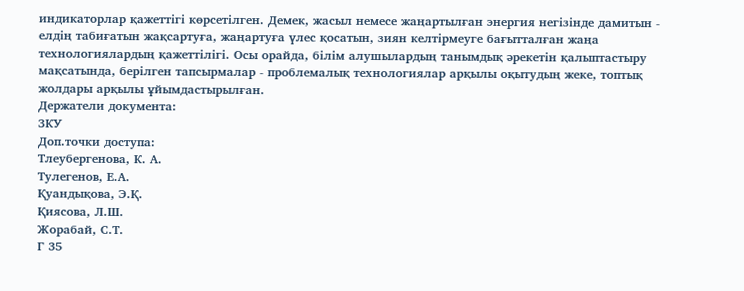индикаторлар қажеттігі көрсетілген. Демек, жасыл немесе жаңартылған энергия негізінде дамитын - елдің табиғатын жақсартуға, жаңартуға үлес қосатын, зиян келтірмеуге бағытталған жаңа технологиялардың қажеттілігі. Осы орайда, білім алушылардың танымдық әрекетін қалыптастыру мақсатында, берілген тапсырмалар - проблемалық технологиялар арқылы оқытудың жеке, топтық жолдары арқылы ұйымдастырылған.
Держатели документа:
ЗКУ
Доп.точки доступа:
Тлеубергенова, К. А.
Тулегенов, Е.А.
Қуандықова, Э.Қ.
Қиясова, Л.Ш.
Жорабай, С.Т.
Г 35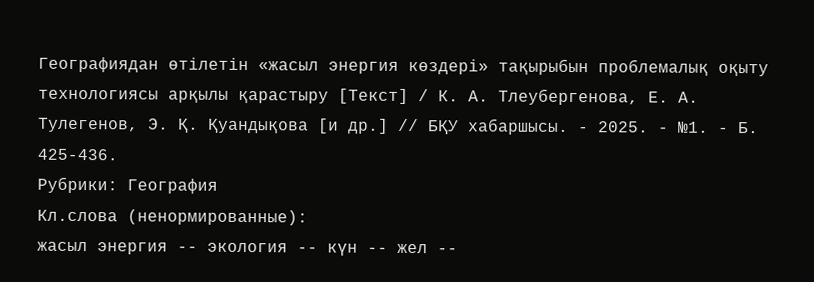Географиядан өтілетін «жасыл энергия көздері» тақырыбын проблемалық оқыту технологиясы арқылы қарастыру [Текст] / К. А. Тлеубергенова, Е. А. Тулегенов, Э. Қ. Қуандықова [и др.] // БҚУ хабаршысы. - 2025. - №1. - Б. 425-436.
Рубрики: География
Кл.слова (ненормированные):
жасыл энергия -- экология -- күн -- жел --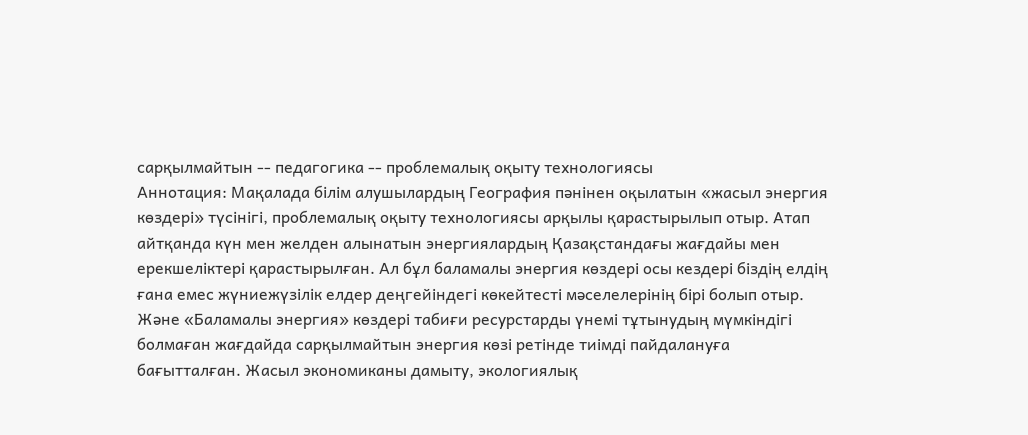сарқылмайтын -- педагогика -- проблемалық оқыту технологиясы
Аннотация: Мақалада білім алушылардың География пәнінен оқылатын «жасыл энергия көздері» түсінігі, проблемалық оқыту технологиясы арқылы қарастырылып отыр. Атап айтқанда күн мен желден алынатын энергиялардың Қазақстандағы жағдайы мен ерекшеліктері қарастырылған. Ал бұл баламалы энергия көздері осы кездері біздің елдің ғана емес жүниежүзілік елдер деңгейіндегі көкейтесті мәселелерінің бірі болып отыр. Және «Баламалы энергия» көздері табиғи ресурстарды үнемі тұтынудың мүмкіндігі болмаған жағдайда сарқылмайтын энергия көзі ретінде тиімді пайдалануға бағытталған. Жасыл экономиканы дамыту, экологиялық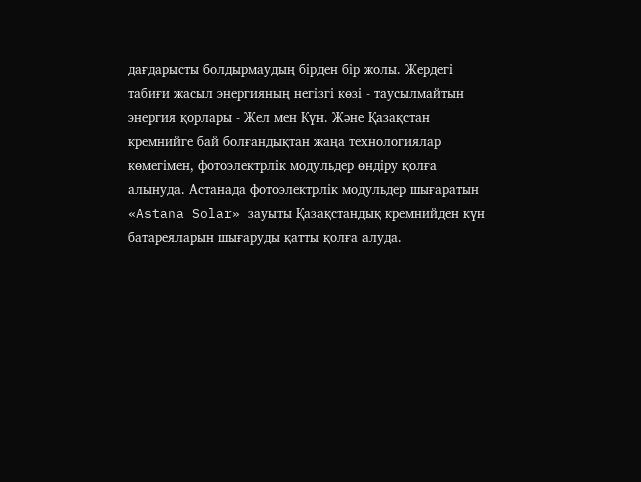дағдарысты болдырмаудың бірден бір жолы. Жердегі табиғи жасыл энергияның негізгі көзі - таусылмайтын энергия қорлары - Жел мен Күн. Және Қазақстан кремнийге бай болғандықтан жаңа технологиялар көмегімен, фотоэлектрлік модульдер өндіру қолға алынуда. Астанада фотоэлектрлік модульдер шығаратын «Astana Solar» зауыты Қазақстандық кремнийден күн батареяларын шығаруды қатты қолға алуда.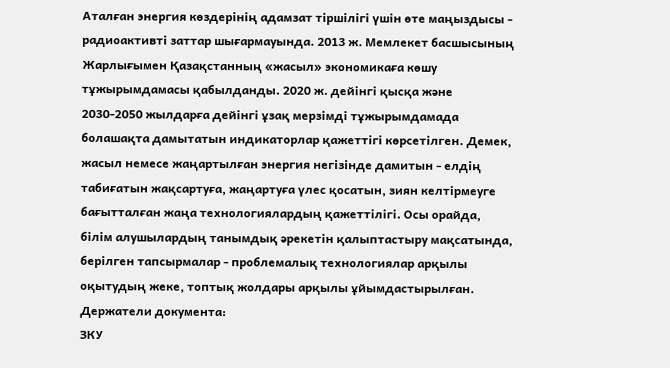Аталған энергия көздерінің адамзат тіршілігі үшін өте маңыздысы - радиоактивті заттар шығармауында. 2013 ж. Мемлекет басшысының Жарлығымен Қазақстанның «жасыл» экономикаға көшу тұжырымдамасы қабылданды. 2020 ж. дейінгі қысқа және 2030-2050 жылдарға дейінгі ұзақ мерзімді тұжырымдамада болашақта дамытатын индикаторлар қажеттігі көрсетілген. Демек, жасыл немесе жаңартылған энергия негізінде дамитын - елдің табиғатын жақсартуға, жаңартуға үлес қосатын, зиян келтірмеуге бағытталған жаңа технологиялардың қажеттілігі. Осы орайда, білім алушылардың танымдық әрекетін қалыптастыру мақсатында, берілген тапсырмалар - проблемалық технологиялар арқылы оқытудың жеке, топтық жолдары арқылы ұйымдастырылған.
Держатели документа:
ЗКУ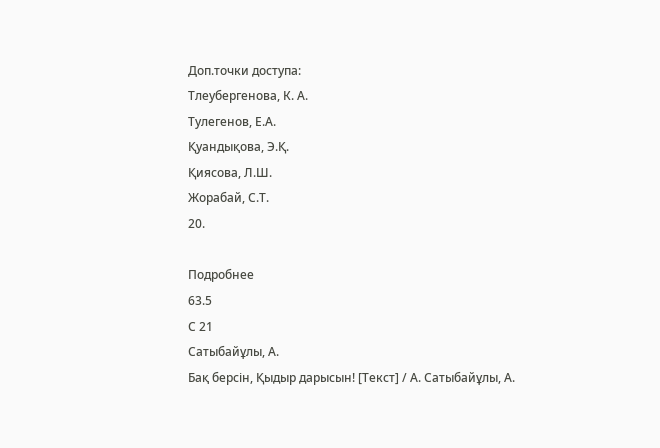Доп.точки доступа:
Тлеубергенова, К. А.
Тулегенов, Е.А.
Қуандықова, Э.Қ.
Қиясова, Л.Ш.
Жорабай, С.Т.
20.

Подробнее
63.5
С 21
Сатыбайұлы, А.
Бақ берсін, Қыдыр дарысын! [Текст] / А. Сатыбайұлы, А.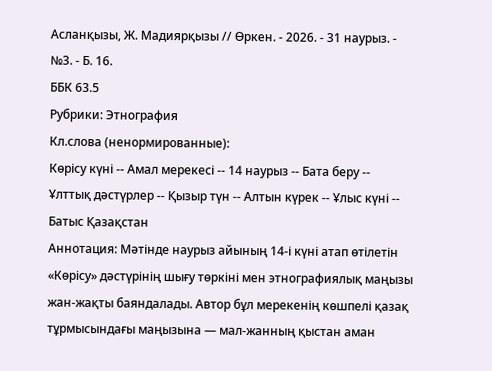Асланқызы, Ж. Мадиярқызы // Өркен. - 2026. - 31 наурыз. - №3. - Б. 16.
ББК 63.5
Рубрики: Этнография
Кл.слова (ненормированные):
Көрісу күні -- Амал мерекесі -- 14 наурыз -- Бата беру -- Ұлттық дәстүрлер -- Қызыр түн -- Алтын күрек -- Ұлыс күні -- Батыс Қазақстан
Аннотация: Мәтінде наурыз айының 14-і күні атап өтілетін «Көрісу» дәстүрінің шығу төркіні мен этнографиялық маңызы жан-жақты баяндалады. Автор бұл мерекенің көшпелі қазақ тұрмысындағы маңызына — мал-жанның қыстан аман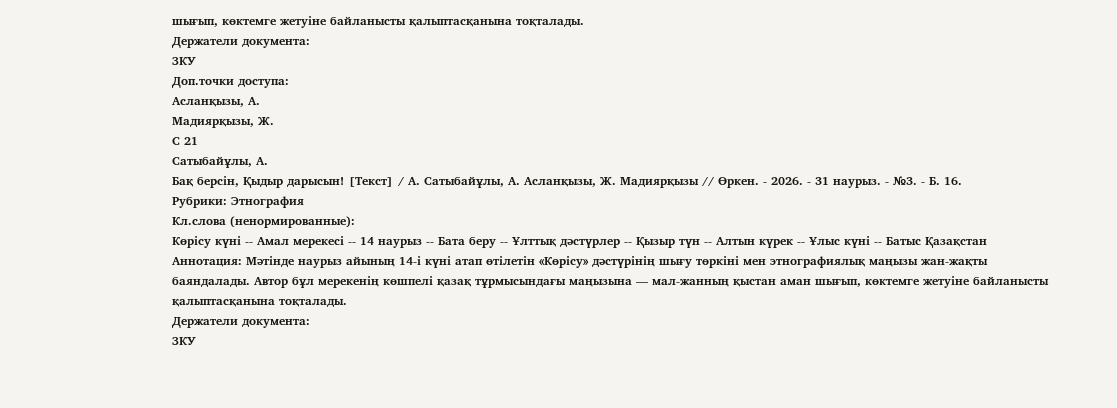шығып, көктемге жетуіне байланысты қалыптасқанына тоқталады.
Держатели документа:
ЗКУ
Доп.точки доступа:
Асланқызы, А.
Мадиярқызы, Ж.
С 21
Сатыбайұлы, А.
Бақ берсін, Қыдыр дарысын! [Текст] / А. Сатыбайұлы, А. Асланқызы, Ж. Мадиярқызы // Өркен. - 2026. - 31 наурыз. - №3. - Б. 16.
Рубрики: Этнография
Кл.слова (ненормированные):
Көрісу күні -- Амал мерекесі -- 14 наурыз -- Бата беру -- Ұлттық дәстүрлер -- Қызыр түн -- Алтын күрек -- Ұлыс күні -- Батыс Қазақстан
Аннотация: Мәтінде наурыз айының 14-і күні атап өтілетін «Көрісу» дәстүрінің шығу төркіні мен этнографиялық маңызы жан-жақты баяндалады. Автор бұл мерекенің көшпелі қазақ тұрмысындағы маңызына — мал-жанның қыстан аман шығып, көктемге жетуіне байланысты қалыптасқанына тоқталады.
Держатели документа:
ЗКУ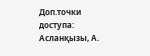Доп.точки доступа:
Асланқызы, А.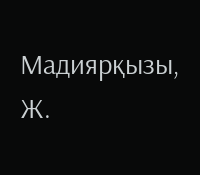Мадиярқызы, Ж.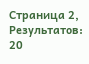Страница 2, Результатов: 20